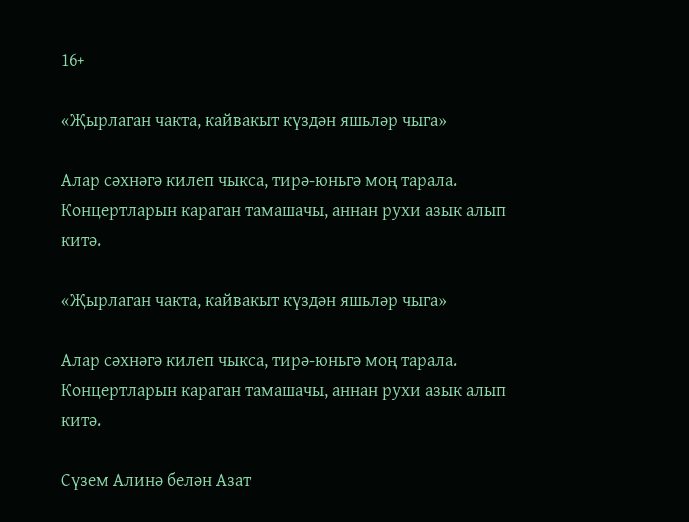16+

«Җырлаган чакта, кайвакыт күздән яшьләр чыга»

Алар сәхнәгә килеп чыкса, тирә-юньгә моң тарала. Концертларын караган тамашачы, аннан рухи азык алып китә.

«Җырлаган чакта, кайвакыт күздән яшьләр чыга»

Алар сәхнәгә килеп чыкса, тирә-юньгә моң тарала. Концертларын караган тамашачы, аннан рухи азык алып китә.

Сүзем Алинә белән Азат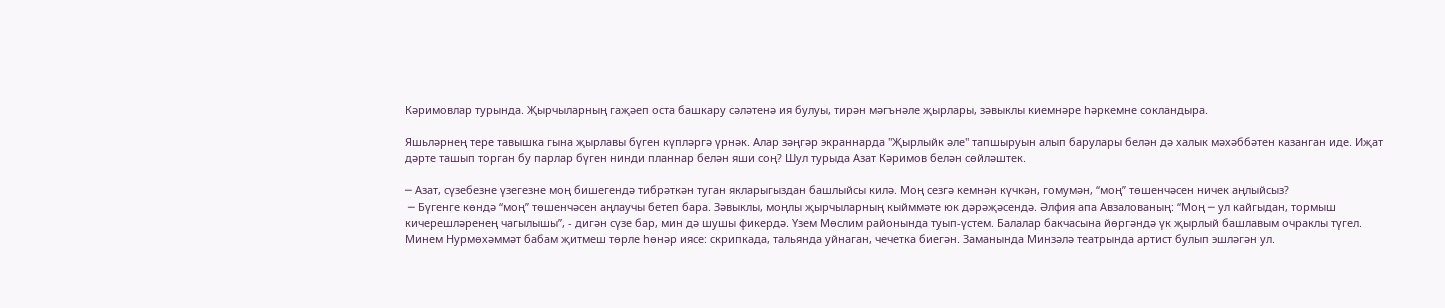Кәримовлар турында. Җырчыларның гаҗәеп оста башкару сәләтенә ия булуы, тирән мәгънәле җырлары, зәвыклы киемнәре һәркемне сокландыра.

Яшьләрнең тере тавышка гына җырлавы бүген күпләргә үрнәк. Алар зәңгәр экраннарда "Җырлыйк әле" тапшыруын алып барулары белән дә халык мәхәббәтен казанган иде. Иҗат дәрте ташып торган бу парлар бүген нинди планнар белән яши соң? Шул турыда Азат Кәримов белән сөйләштек.

─ Азат, сүзебезне үзегезне моң бишегендә тибрәткән туган якларыгыздан башлыйсы килә. Моң сезгә кемнән күчкән, гомумән, “моң” төшенчәсен ничек аңлыйсыз?
 ─ Бүгенге көндә “моң” төшенчәсен аңлаучы бетеп бара. Зәвыклы, моңлы җырчыларның кыйммәте юк дәрәҗәсендә. Әлфия апа Авзалованың: “Моң ─ ул кайгыдан, тормыш кичерешләренең чагылышы”, - дигән сүзе бар, мин дә шушы фикердә. Үзем Мөслим районында туып-үстем. Балалар бакчасына йөргәндә үк җырлый башлавым очраклы түгел. Минем Нурмөхәммәт бабам җитмеш төрле һөнәр иясе: скрипкада, тальянда уйнаган, чечетка биегән. Заманында Минзәлә театрында артист булып эшләгән ул.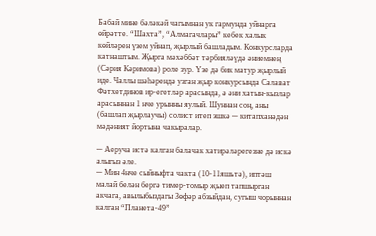Бабай мине бәләкәй чагымнан ук гармунда уйнарга өйрәтте. “Шахта”, “Алмагачлары” кебек халык көйләрен үзем уйнап, җырлый башладым. Конкурсларда катнаштым. Җырга мәхәббәт тәрбияләүдә әниемнең (Сәрия Кәримова) роле зур. Үзе дә бик матур җырлый иде. Чаллы шәһәрендә узган җыр конкурсында Салават Фәтхетдинов ир-егетләр арасында, ә әни хатын-кызлар арасыннан 1 нче урынны яулый. Шуннан соң, аны (башлап җырлаучы) солист итеп эшкә ─ китапханәдән мәдәният йортына чакыралар.

─ Аеруча истә калган балачак хатирәләрегезне дә искә алыгыз әле.
─ Мин 4нче сыйныфта чакта (10-11яшьтә), иптәш малай белән бергә тимер-томыр җыеп тапшырган акчага, авылыбыздагы Зөфәр абзыйдан, сугыш чорыннан калган “Планета-49”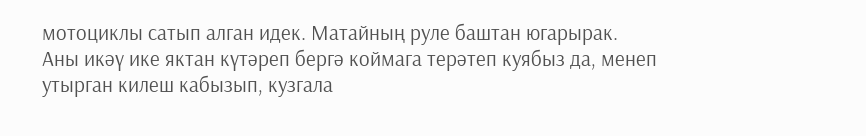мотоциклы сатып алган идек. Матайның руле баштан югарырак. Аны икәү ике яктан күтәреп бергә коймага терәтеп куябыз да, менеп утырган килеш кабызып, кузгала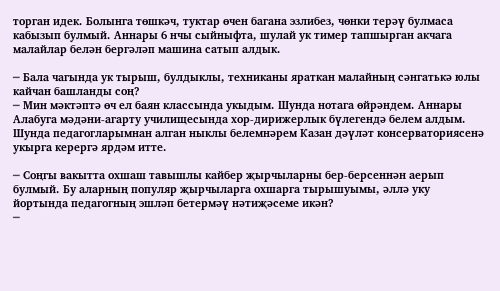торган идек. Болынга төшкәч, туктар өчен багана эзлибез, чөнки терәү булмаса кабызып булмый. Аннары 6 нчы сыйныфта, шулай ук тимер тапшырган акчага малайлар белән бергәләп машина сатып алдык.

─ Бала чагында ук тырыш, булдыклы, техниканы яраткан малайның сәнгатькә юлы кайчан башланды соң?
─ Мин мәктәптә өч ел баян классында укыдым. Шунда нотага өйрәндем. Аннары Алабуга мәдәни-агарту училищесында хор-дирижерлык бүлегендә белем алдым. Шунда педагогларымнан алган ныклы белемнәрем Казан дәүләт консерваториясенә укырга керергә ярдәм итте.

─ Соңгы вакытта охшаш тавышлы кайбер җырчыларны бер-берсеннән аерып булмый. Бу аларның популяр җырчыларга охшарга тырышуымы, әллә уку йортында педагогның эшләп бетермәү нәтиҗәсеме икән?
─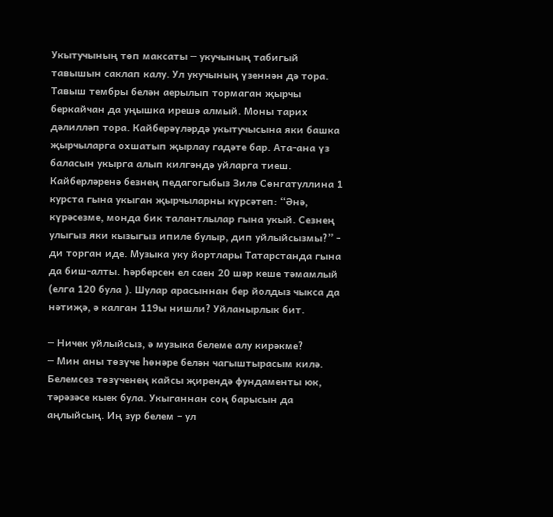Укытучының төп максаты ─ укучының табигый тавышын саклап калу. Ул укучының үзеннән дә тора. Тавыш тембры белән аерылып тормаган җырчы беркайчан да уңышка ирешә алмый. Моны тарих дәлилләп тора. Кайберәүләрдә укытучысына яки башка җырчыларга охшатып җырлау гадәте бар. Ата-ана үз баласын укырга алып килгәндә уйларга тиеш. Кайберләренә безнең педагогыбыз Зилә Сөнгатуллина 1 курста гына укыган җырчыларны күрсәтеп: “Әнә, күрәсезме, монда бик талантлылар гына укый. Сезнең улыгыз яки кызыгыз ипиле булыр, дип уйлыйсызмы?” - ди торган иде. Музыка уку йортлары Татарстанда гына да биш-алты. Һәрберсен ел саен 20 шәр кеше тәмамлый (елга 120 була ). Шулар арасыннан бер йолдыз чыкса да нәтиҗә, ә калган 119ы нишли? Уйланырлык бит.

─ Ничек уйлыйсыз, ә музыка белеме алу кирәкме?
─ Мин аны төзүче һөнәре белән чагыштырасым килә. Белемсез төзүченең кайсы җирендә фундаменты юк, тәрәзәсе кыек була. Укыганнан соң барысын да аңлыйсың. Иң зур белем – ул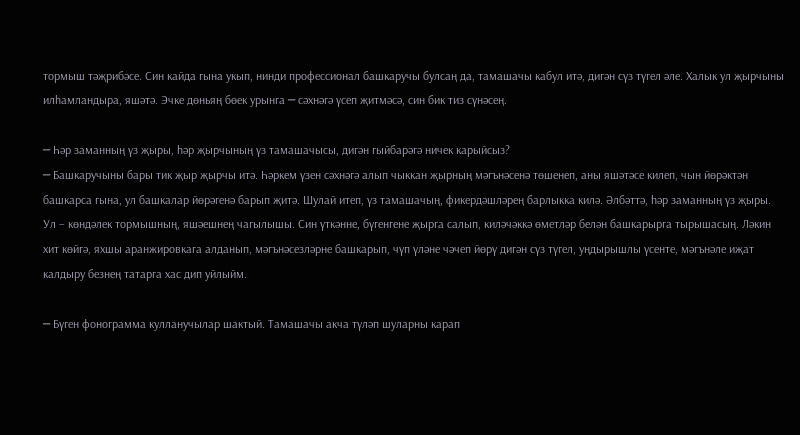тормыш тәҗрибәсе. Син кайда гына укып, нинди профессионал башкаручы булсаң да, тамашачы кабул итә, дигән сүз түгел әле. Халык ул җырчыны илһамландыра, яшәтә. Эчке дөньяң бөек урынга ─ сәхнәгә үсеп җитмәсә, син бик тиз сүнәсең.

─ Һәр заманның үз җыры, һәр җырчының үз тамашачысы, дигән гыйбарәгә ничек карыйсыз?
─ Башкаручыны бары тик җыр җырчы итә. Һәркем үзен сәхнәгә алып чыккан җырның мәгънәсенә төшенеп, аны яшәтәсе килеп, чын йөрәктән башкарса гына, ул башкалар йөрәгенә барып җитә. Шулай итеп, үз тамашачың, фикердәшләрең барлыкка килә. Әлбәттә, һәр заманның үз җыры. Ул – көндәлек тормышның, яшәешнең чагылышы. Син үткәнне, бүгенгене җырга салып, киләчәккә өметләр белән башкарырга тырышасың. Ләкин хит көйгә, яхшы аранжировкага алданып, мәгънәсезләрне башкарып, чүп үләне чәчеп йөрү дигән сүз түгел, уңдырышлы үсенте, мәгънәле иҗат калдыру безнең татарга хас дип уйлыйм.

─ Бүген фонограмма кулланучылар шактый. Тамашачы акча түләп шуларны карап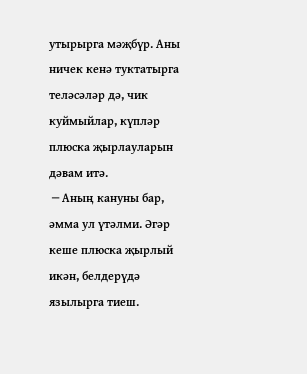утырырга мәҗбүр. Аны ничек кенә туктатырга теләсәләр дә, чик куймыйлар, күпләр плюска җырлауларын дәвам итә.
 ─ Аның кануны бар, әмма ул үтәлми. Әгәр кеше плюска җырлый икән, белдерүдә язылырга тиеш.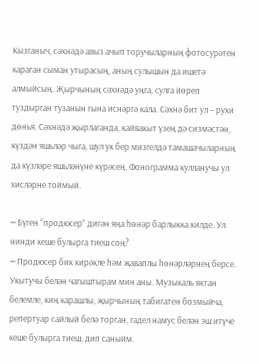Кызганыч, сәхнәдә авыз ачып торучыларның фотосурәтен караган сыман утырасың, аның сулышын да ишетә алмыйсың. Җырчының сәхнәдә уңга, сулга йөреп туздырган тузанын гына иснәргә кала. Сәхнә бит ул – рухи дөнья. Сәхнәдә җырлаганда, кайвакыт үзең дә сизмәстән, күздән яшьләр чыга, шул ук бер мизгелдә тамашачыларның да күзләре яшьләнүне күрәсең. Фонограмма кулланучы ул хисләрне тоймый.

─ Бүген “продюсер” дигән яңа һөнәр барлыкка килде. Ул нинди кеше булырга тиеш соң?
─ Продюсер бик кирәкле һәм җаваплы һөнәрләрнең берсе. Укытучы белән чагыштырам мин аны. Музыкаль яктан белемле, киң карашлы, җырчының табигатен бозмыйча, репертуар сайлый белә торган, гадел намус белән эш итүче кеше булырга тиеш, дип саныйм.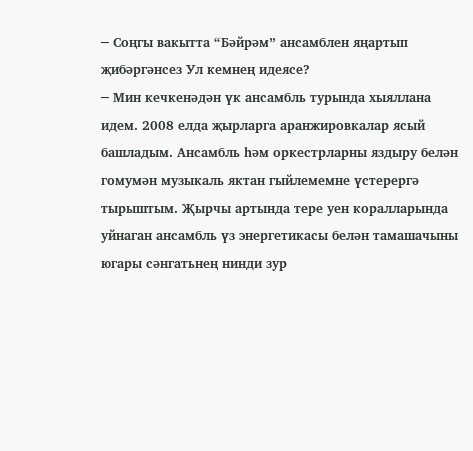─ Соңгы вакытта “Бәйрәм” ансамблен яңартып җибәргәнсез Ул кемнең идеясе?
─ Мин кечкенәдән үк ансамбль турында хыяллана идем. 2008 елда җырларга аранжировкалар ясый башладым. Ансамбль һәм оркестрларны яздыру белән гомумән музыкаль яктан гыйлемемне үстерергә тырыштым. Җырчы артында тере уен коралларында уйнаган ансамбль үз энергетикасы белән тамашачыны югары сәнгатьнең нинди зур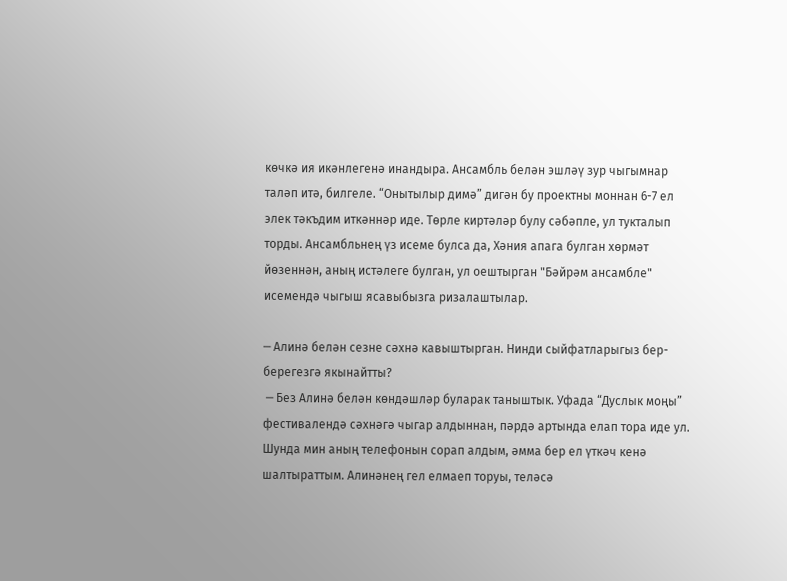көчкә ия икәнлегенә инандыра. Ансамбль белән эшләү зур чыгымнар таләп итә, билгеле. “Онытылыр димә” дигән бу проектны моннан 6-7 ел элек тәкъдим иткәннәр иде. Төрле киртәләр булу сәбәпле, ул тукталып торды. Ансамбльнең үз исеме булса да, Хәния апага булган хөрмәт йөзеннән, аның истәлеге булган, ул оештырган "Бәйрәм ансамбле" исемендә чыгыш ясавыбызга ризалаштылар.

─ Алинә белән сезне сәхнә кавыштырган. Нинди сыйфатларыгыз бер-берегезгә якынайтты?
 ─ Без Алинә белән көндәшләр буларак таныштык. Уфада “Дуслык моңы” фестивалендә сәхнәгә чыгар алдыннан, пәрдә артында елап тора иде ул. Шунда мин аның телефонын сорап алдым, әмма бер ел үткәч кенә шалтыраттым. Алинәнең гел елмаеп торуы, теләсә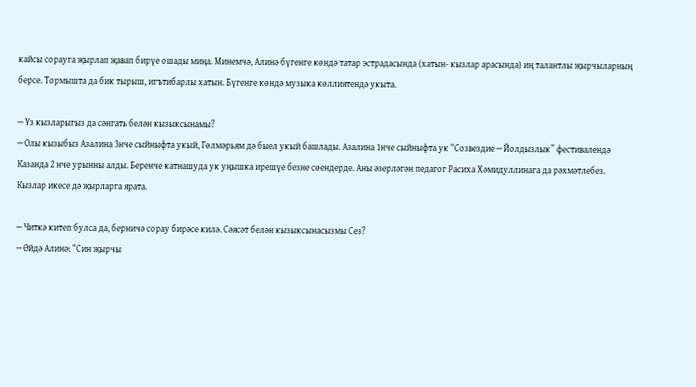кайсы сорауга җырлап җавап бирүе ошады миңа. Минемчә, Алинә бүгенге көндә татар эстрадасында (хатын- кызлар арасында) иң талантлы җырчыларның берсе. Тормышта да бик тырыш, игътибарлы хатын. Бүгенге көндә музыка көллиятендә укыта.

─ Үз кызларыгыз да сәнгать белән кызыксынамы?
─ Олы кызыбыз Азалина 3нче сыйныфта укый, Гөлмәрьям дә быел укый башлады. Азалина 1нче сыйныфта ук “Созвездие ─ Йолдызлык” фестивалендә Казанда 2 нче урынны алды. Беренче катнашуда ук уңышка ирешүе безне сөендерде. Аны әзерләгән педагог Расиха Хәмидуллинага да рәхмәтлебез. Кызлар икесе дә җырларга ярата.

─ Читкә китеп булса да, берничә сорау бирәсе килә. Сәясәт белән кызыксынасызмы Сез?
─ Өйдә Алинә: “Син җырчы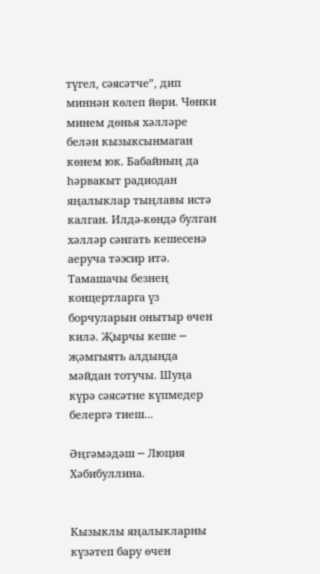түгел, сәясәтче”, дип миннән көлеп йөри. Чөнки минем дөнья хәлләре белән кызыксынмаган көнем юк. Бабайның да һәрвакыт радиодан яңалыклар тыңлавы истә калган. Илдә-көндә булган хәлләр сәнгать кешесенә аеруча тәэсир итә. Тамашачы безнең концертларга үз борчуларын онытыр өчен килә. Җырчы кеше ─ җәмгыять алдында мәйдан тотучы. Шуңа күрә сәясәтне күпмедер белергә тиеш...

Әңгәмәдәш ─ Люция Хәбибуллина.


Кызыклы яңалыкларны күзәтеп бару өчен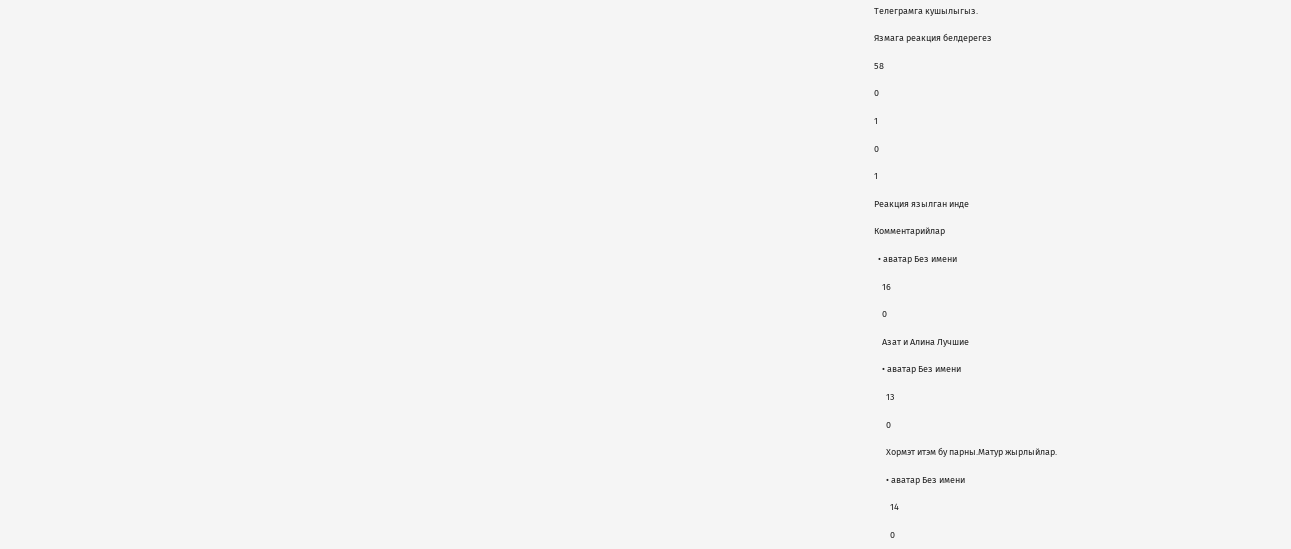Телеграмга кушылыгыз.

Язмага реакция белдерегез

58

0

1

0

1

Реакция язылган инде

Комментарийлар

  • аватар Без имени

    16

    0

    Азат и Алина Лучшие

    • аватар Без имени

      13

      0

      Хормэт итэм бу парны.Матур жырлыйлар.

      • аватар Без имени

        14

        0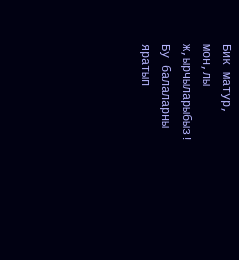Бик матур, мон,лы ж,ырчыларыбыз! Бу балаларны яратып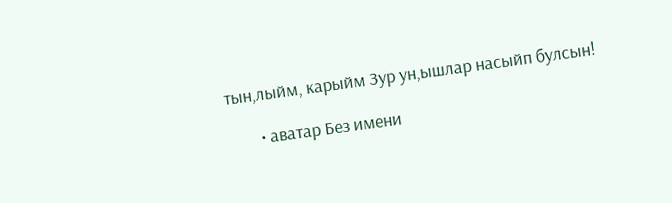тын,лыйм, карыйм Зур ун,ышлар насыйп булсын!

        • аватар Без имени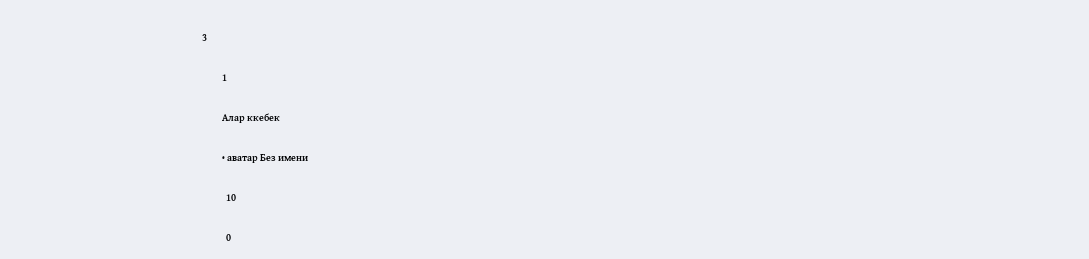3

          1

          Алар ккебек

          • аватар Без имени

            10

            0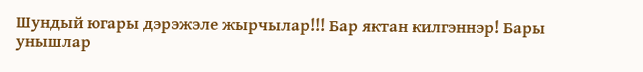Шундый югары дэрэжэле жырчылар!!! Бар яктан килгэннэр! Бары унышлар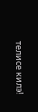телисе килэ!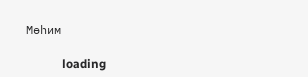Мөһим

            loading